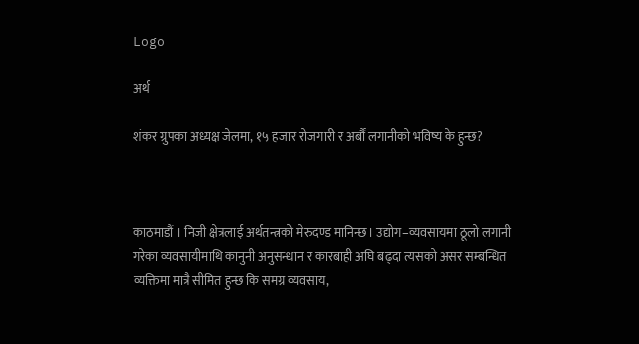Logo

अर्थ

शंकर ग्रुपका अध्यक्ष जेलमा, १५ हजार रोजगारी र अर्बौं लगानीको भविष्य के हुन्छ?



काठमाडौं । निजी क्षेत्रलाई अर्थतन्त्रको मेरुदण्ड मानिन्छ। उद्योग–व्यवसायमा ठूलो लगानी गरेका व्यवसायीमाथि कानुनी अनुसन्धान र कारबाही अघि बढ्दा त्यसको असर सम्बन्धित व्यक्तिमा मात्रै सीमित हुन्छ कि समग्र व्यवसाय,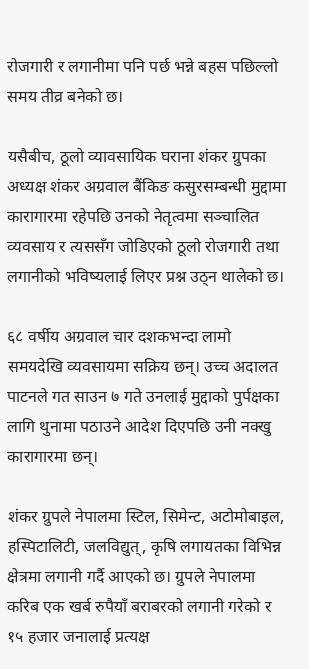रोजगारी र लगानीमा पनि पर्छ भन्ने बहस पछिल्लो समय तीव्र बनेको छ।

यसैबीच, ठूलो व्यावसायिक घराना शंकर ग्रुपका अध्यक्ष शंकर अग्रवाल बैंकिङ कसुरसम्बन्धी मुद्दामा कारागारमा रहेपछि उनको नेतृत्वमा सञ्चालित व्यवसाय र त्यससँग जोडिएको ठूलो रोजगारी तथा लगानीको भविष्यलाई लिएर प्रश्न उठ्न थालेको छ।

६८ वर्षीय अग्रवाल चार दशकभन्दा लामो समयदेखि व्यवसायमा सक्रिय छन्। उच्च अदालत पाटनले गत साउन ७ गते उनलाई मुद्दाको पुर्पक्षका लागि थुनामा पठाउने आदेश दिएपछि उनी नक्खु कारागारमा छन्।

शंकर ग्रुपले नेपालमा स्टिल, सिमेन्ट, अटोमोबाइल, हस्पिटालिटी, जलविद्युत्, कृषि लगायतका विभिन्न क्षेत्रमा लगानी गर्दै आएको छ। ग्रुपले नेपालमा करिब एक खर्ब रुपैयाँ बराबरको लगानी गरेको र १५ हजार जनालाई प्रत्यक्ष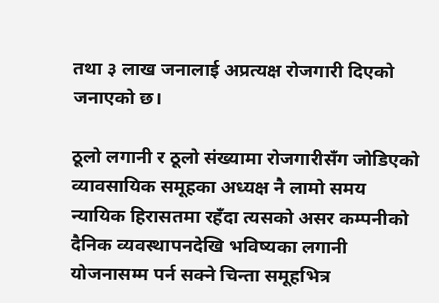तथा ३ लाख जनालाई अप्रत्यक्ष रोजगारी दिएको जनाएको छ।

ठूलो लगानी र ठूलो संख्यामा रोजगारीसँग जोडिएको व्यावसायिक समूहका अध्यक्ष नै लामो समय न्यायिक हिरासतमा रहँदा त्यसको असर कम्पनीको दैनिक व्यवस्थापनदेखि भविष्यका लगानी योजनासम्म पर्न सक्ने चिन्ता समूहभित्र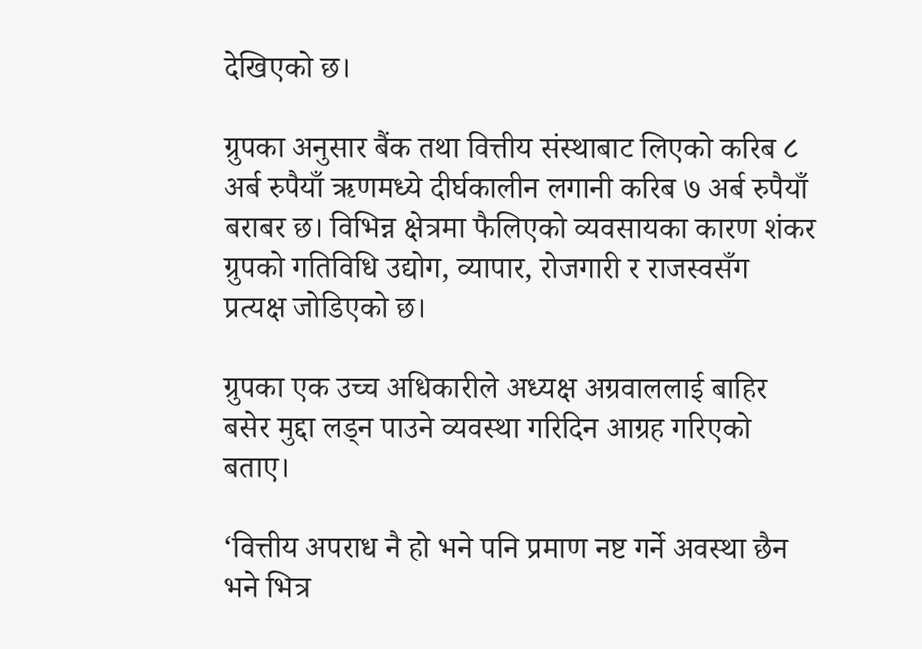देखिएको छ।

ग्रुपका अनुसार बैंक तथा वित्तीय संस्थाबाट लिएको करिब ८ अर्ब रुपैयाँ ऋणमध्ये दीर्घकालीन लगानी करिब ७ अर्ब रुपैयाँ बराबर छ। विभिन्न क्षेत्रमा फैलिएको व्यवसायका कारण शंकर ग्रुपको गतिविधि उद्योग, व्यापार, रोजगारी र राजस्वसँग प्रत्यक्ष जोडिएको छ।

ग्रुपका एक उच्च अधिकारीले अध्यक्ष अग्रवाललाई बाहिर बसेर मुद्दा लड्न पाउने व्यवस्था गरिदिन आग्रह गरिएको बताए।

‘वित्तीय अपराध नै हो भने पनि प्रमाण नष्ट गर्ने अवस्था छैन भने भित्र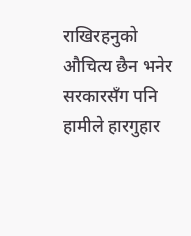राखिरहनुको औचित्य छैन भनेर सरकारसँग पनि हामीले हारगुहार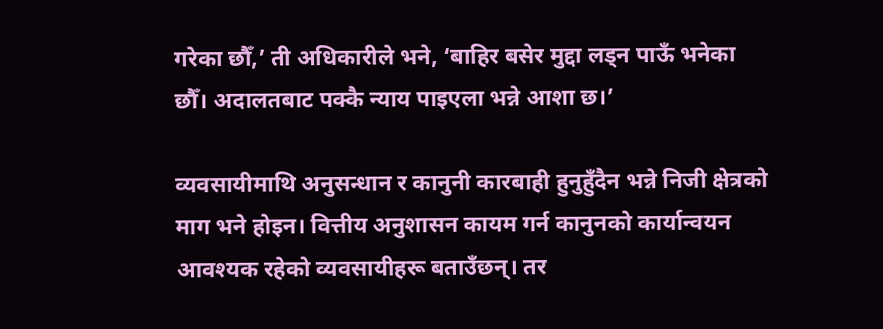गरेका छौँ,’ ती अधिकारीले भने, ‘बाहिर बसेर मुद्दा लड्न पाऊँ भनेका छौँ। अदालतबाट पक्कै न्याय पाइएला भन्ने आशा छ।’

व्यवसायीमाथि अनुसन्धान र कानुनी कारबाही हुनुहुँदैन भन्ने निजी क्षेत्रको माग भने होइन। वित्तीय अनुशासन कायम गर्न कानुनको कार्यान्वयन आवश्यक रहेको व्यवसायीहरू बताउँछन्। तर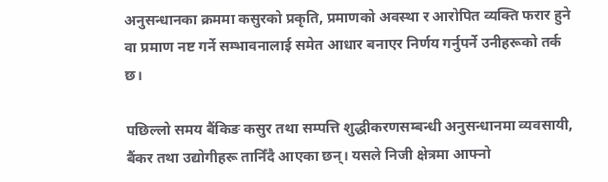अनुसन्धानका क्रममा कसुरको प्रकृति, प्रमाणको अवस्था र आरोपित व्यक्ति फरार हुने वा प्रमाण नष्ट गर्ने सम्भावनालाई समेत आधार बनाएर निर्णय गर्नुपर्ने उनीहरूको तर्क छ।

पछिल्लो समय बैंकिङ कसुर तथा सम्पत्ति शुद्धीकरणसम्बन्धी अनुसन्धानमा व्यवसायी, बैंकर तथा उद्योगीहरू तानिँदै आएका छन्। यसले निजी क्षेत्रमा आफ्नो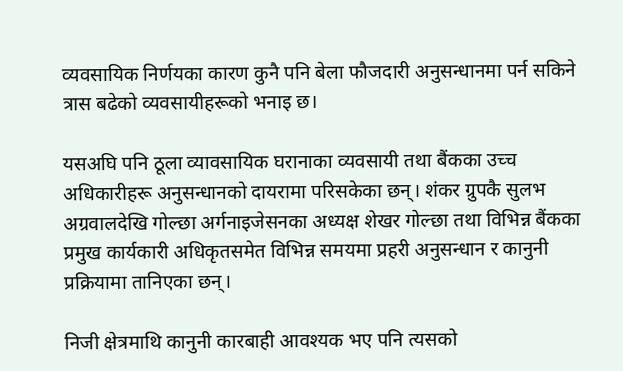व्यवसायिक निर्णयका कारण कुनै पनि बेला फौजदारी अनुसन्धानमा पर्न सकिने त्रास बढेको व्यवसायीहरूको भनाइ छ।

यसअघि पनि ठूला व्यावसायिक घरानाका व्यवसायी तथा बैंकका उच्च अधिकारीहरू अनुसन्धानको दायरामा परिसकेका छन्। शंकर ग्रुपकै सुलभ अग्रवालदेखि गोल्छा अर्गनाइजेसनका अध्यक्ष शेखर गोल्छा तथा विभिन्न बैंकका प्रमुख कार्यकारी अधिकृतसमेत विभिन्न समयमा प्रहरी अनुसन्धान र कानुनी प्रक्रियामा तानिएका छन्।

निजी क्षेत्रमाथि कानुनी कारबाही आवश्यक भए पनि त्यसको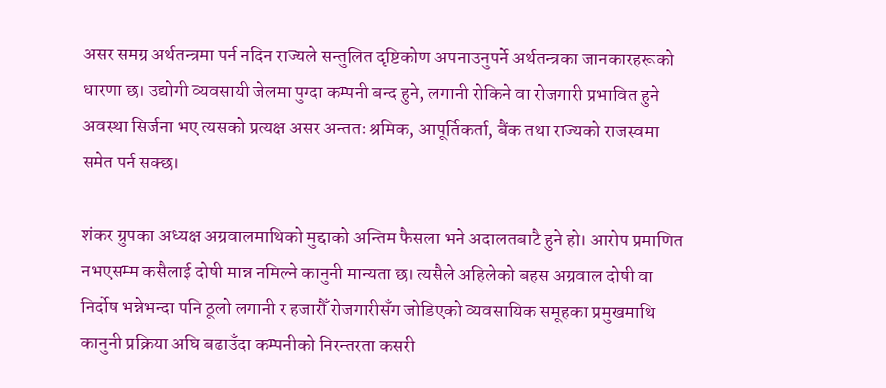असर समग्र अर्थतन्त्रमा पर्न नदिन राज्यले सन्तुलित दृष्टिकोण अपनाउनुपर्ने अर्थतन्त्रका जानकारहरूको धारणा छ। उद्योगी व्यवसायी जेलमा पुग्दा कम्पनी बन्द हुने, लगानी रोकिने वा रोजगारी प्रभावित हुने अवस्था सिर्जना भए त्यसको प्रत्यक्ष असर अन्ततः श्रमिक, आपूर्तिकर्ता, बैंक तथा राज्यको राजस्वमा समेत पर्न सक्छ।

शंकर ग्रुपका अध्यक्ष अग्रवालमाथिको मुद्दाको अन्तिम फैसला भने अदालतबाटै हुने हो। आरोप प्रमाणित नभएसम्म कसैलाई दोषी मान्न नमिल्ने कानुनी मान्यता छ। त्यसैले अहिलेको बहस अग्रवाल दोषी वा निर्दोष भन्नेभन्दा पनि ठूलो लगानी र हजारौँ रोजगारीसँग जोडिएको व्यवसायिक समूहका प्रमुखमाथि कानुनी प्रक्रिया अघि बढाउँदा कम्पनीको निरन्तरता कसरी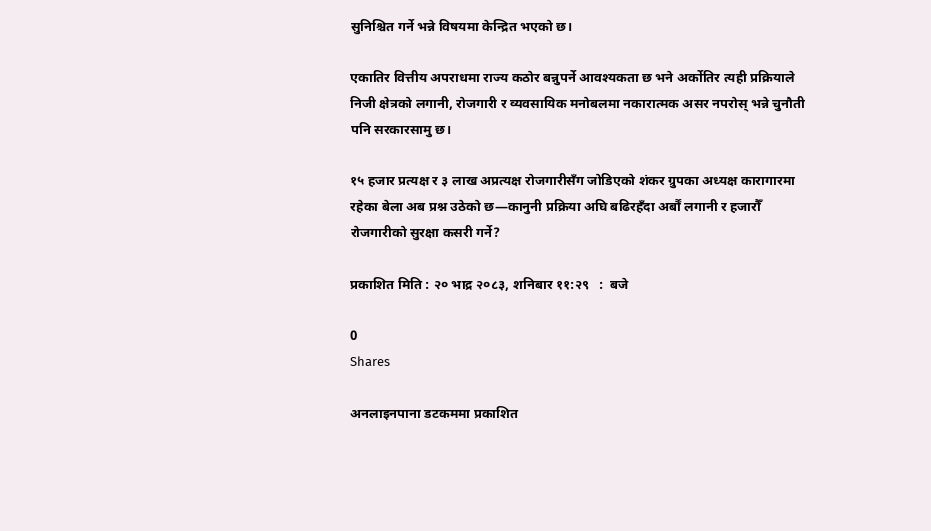सुनिश्चित गर्ने भन्ने विषयमा केन्द्रित भएको छ।

एकातिर वित्तीय अपराधमा राज्य कठोर बन्नुपर्ने आवश्यकता छ भने अर्कोतिर त्यही प्रक्रियाले निजी क्षेत्रको लगानी, रोजगारी र व्यवसायिक मनोबलमा नकारात्मक असर नपरोस् भन्ने चुनौती पनि सरकारसामु छ।

१५ हजार प्रत्यक्ष र ३ लाख अप्रत्यक्ष रोजगारीसँग जोडिएको शंकर ग्रुपका अध्यक्ष कारागारमा रहेका बेला अब प्रश्न उठेको छ—कानुनी प्रक्रिया अघि बढिरहँदा अर्बौं लगानी र हजारौँ रोजगारीको सुरक्षा कसरी गर्ने?

प्रकाशित मिति : २० भाद्र २०८३, शनिबार ११:२९   :  बजे

0
Shares

अनलाइनपाना डटकममा प्रकाशित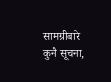सामग्रीबारे कुनै सूचना,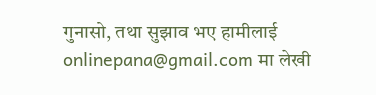गुनासो, तथा सुझाव भए हामीलाई onlinepana@gmail.com मा लेखी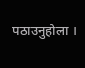पठाउनुहोला ।